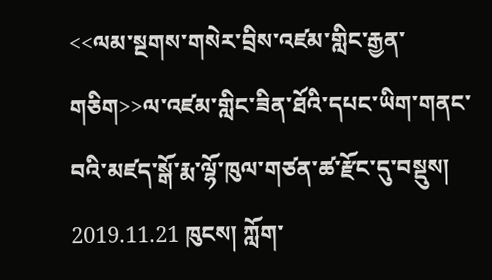<<ལམ་སྔགས་གསེར་བྲིས་འཛམ་གླིང་རྒྱན་གཅིག>>ལ་འཛམ་གླིང་ཟིན་ཐོའི་དཔང་ཡིག་གནང་བའི་མཛད་སྒོ་རྨ་ལྷོ་ཁུལ་གཙན་ཚ་རྫོང་དུ་བསྡུས།
2019.11.21 ཁུངས། ཀློག་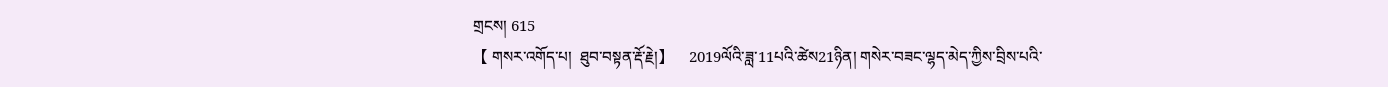གྲངས། 615
【 གསར་འགོད་པ།  ཐུབ་བསྟན་རྡོ་རྗེ།】    2019ལོའི་ཟླ་11པའི་ཚེས21ཉིན། གསེར་བཟང་ལྷད་མེད་ཀྱིས་བྲིས་པའི་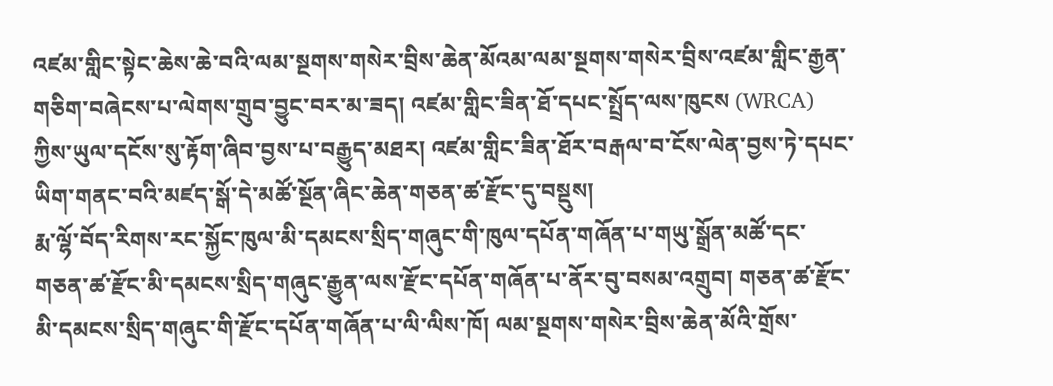འཛམ་གླིང་སྟེང་ཆེས་ཆེ་བའི་ལམ་སྔགས་གསེར་བྲིས་ཆེན་མོའམ་ལམ་སྔགས་གསེར་བྲིས་འཛམ་གླིང་རྒྱན་གཅིག་བཞེངས་པ་ལེགས་གྲུབ་བྱུང་བར་མ་ཟད། འཛམ་གླིང་ཟིན་ཐོ་དཔང་སྤྲོད་ལས་ཁུངས (WRCA) ཀྱིས་ཡུལ་དངོས་སུ་རྟོག་ཞིབ་བྱས་པ་བརྒྱུད་མཐར། འཛམ་གླིང་ཟིན་ཐོར་བརྒལ་བ་ངོས་ལེན་བྱས་ཏེ་དཔང་ཡིག་གནང་བའི་མཛད་སྒོ་དེ་མཚོ་སྔོན་ཞིང་ཆེན་གཅན་ཚ་རྫོང་དུ་བསྡུས།
རྨ་ལྷོ་བོད་རིགས་རང་སྐྱོང་ཁུལ་མི་དམངས་སྲིད་གཞུང་གི་ཁུལ་དཔོན་གཞོན་པ་གཡུ་སྒྲོན་མཚོ་དང་གཅན་ཚ་རྫོང་མི་དམངས་སྲིད་གཞུང་རྒྱུན་ལས་རྫོང་དཔོན་གཞོན་པ་ནོར་བུ་བསམ་འགྲུབ། གཅན་ཚ་རྫོང་མི་དམངས་སྲིད་གཞུང་གི་རྫོང་དཔོན་གཞོན་པ་ལི་ལིས་ཁོ། ལམ་སྔགས་གསེར་བྲིས་ཆེན་མོའི་གྲོས་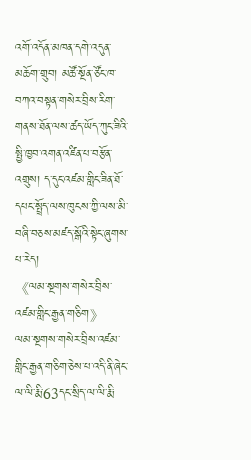འགོ་འདོན་མཁན་དགེ་འདུན་མཆོག་གྲུབ། མཚོ་སྔོན་ཙོང་ཁ་བཀའ་བསྟན་གསེར་བྲིས་རིག་གནས་ཐོན་ལས་ཚད་ཡོད་ཀུང་ཟིའི་སྤྱི་ཁྱབ་འགན་འཛིན་པ་བརྩོན་འགྲུས། ད་དུང་འཛམ་གླིང་ཟིན་ཐོ་དཔང་སྤྲོད་ལས་ཁུངས་ཀྱི་ལས་མི་བཞི་བཅས་མཛད་སྒོའི་སྟེང་ཞུགས་པ་རེད།
《ལམ་སྔགས་གསེར་བྲིས་འཛམ་གླིང་རྒྱན་གཅིག》
ལམ་སྔགས་གསེར་བྲིས་འཛམ་གླིང་རྒྱན་གཅིག་ཅེས་པ་འདི་ནི་ཞེང་ལ་ལི་རྨི་63དང་སྲིད་ལ་ལི་རྨི་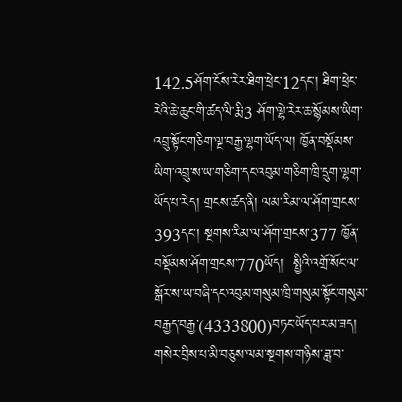142.5ཤོག་ངོས་རེར་ཐིག་ཕྲེང་12དང་། ཐིག་ཕྲེང་རེའི་ཆེ་ཆུང་གི་ཚད་ལི་རྨི་3 ཤོག་ལྷེ་རེར་ཆ་སྙོམས་ཡིག་འབྲུ་སྟོང་གཅིག་ལྔ་བརྒྱ་ལྷག་ཡོད་ལ། ཁྱོན་བསྡོམས་ཡིག་འབྲུ་ས་ཡ་གཅིག་དང་འབུམ་གཅིག་ཁྲི་དྲུག་ལྷག་ཡོད་པ་རེད། གྲངས་ཚད་ནི། ལམ་རིམ་ལ་ཤོག་གྲངས་393དང་། སྔགས་རིམ་ལ་ཤོག་གྲངས་377 ཁྱོན་བསྡོམས་ཤོག་གྲངས་770ཡོད།  སྤྱིའི་འགྲོ་སོང་ལ་སྒོར་ས་ཡ་བཞི་དང་འབུམ་གསུམ་ཁྲི་གསུམ་སྟོང་གསུམ་བརྒྱད་བརྒྱ་(4333800)བཏང་ཡོད་པར་མ་ཟད། གསེར་བྲིས་པ་མི་བཅུས་ལམ་སྔགས་གཉིས་ཟླ་བ་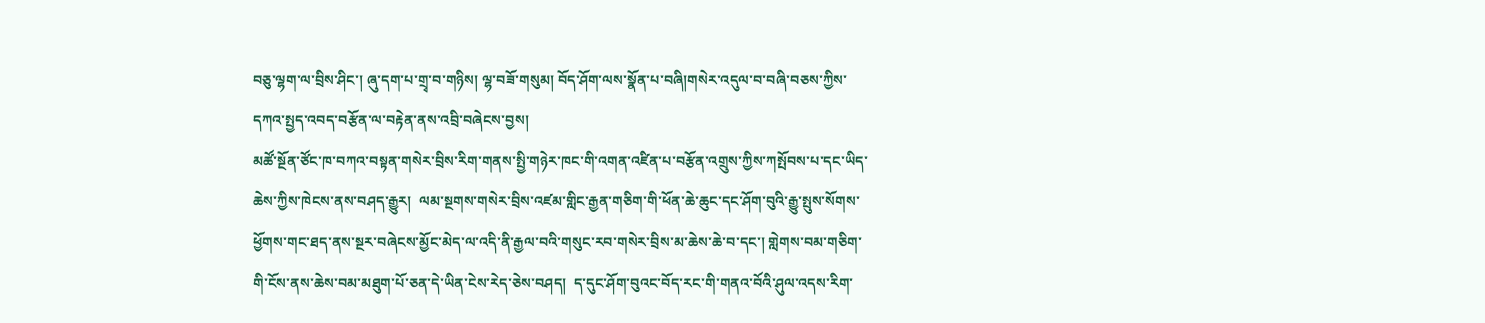བཅུ་ལྷག་ལ་བྲིས་ཤིང་། ཞུ་དག་པ་གྲྭ་བ་གཉིས། ལྷ་བཟོ་གསུམ། བོད་ཤོག་ལས་སྣོན་པ་བཞི།གསེར་འདུལ་བ་བཞི་བཅས་ཀྱིས་དཀའ་སྤྱད་འབད་བརྩོན་ལ་བརྟེན་ནས་འབྲི་བཞེངས་བྱས།
མཚོ་སྔོན་ཙོང་ཁ་བཀའ་བསྟན་གསེར་བྲིས་རིག་གནས་སྤྱི་གཉེར་ཁང་གི་འགན་འཛིན་པ་བརྩོན་འགྲུས་ཀྱིས་ཀསྤོབས་པ་དང་ཡིད་ཆེས་ཀྱིས་ཁེངས་ནས་བཤད་རྒྱུར།  ལམ་སྔགས་གསེར་བྲིས་འཛམ་གླིང་རྒྱན་གཅིག་གི་ཕོན་ཆེ་ཆུང་དང་ཤོག་བུའི་རྒྱུ་སྤུས་སོགས་ཕྱོགས་གང་ཐད་ནས་སྔར་བཞེངས་མྱོང་མེད་ལ་འདི་ནི་རྒྱལ་བའི་གསུང་རབ་གསེར་བྲིས་མ་ཆེས་ཆེ་བ་དང་། གླེགས་བམ་གཅིག་གི་ངོས་ནས་ཆེས་བམ་མཐུག་པོ་ཅན་དེ་ཡིན་ངེས་རེད་ཅེས་བཤད།  ད་དུང་ཤོག་བུའང་བོད་རང་གི་གནའ་བོའི་ཤུལ་འདས་རིག་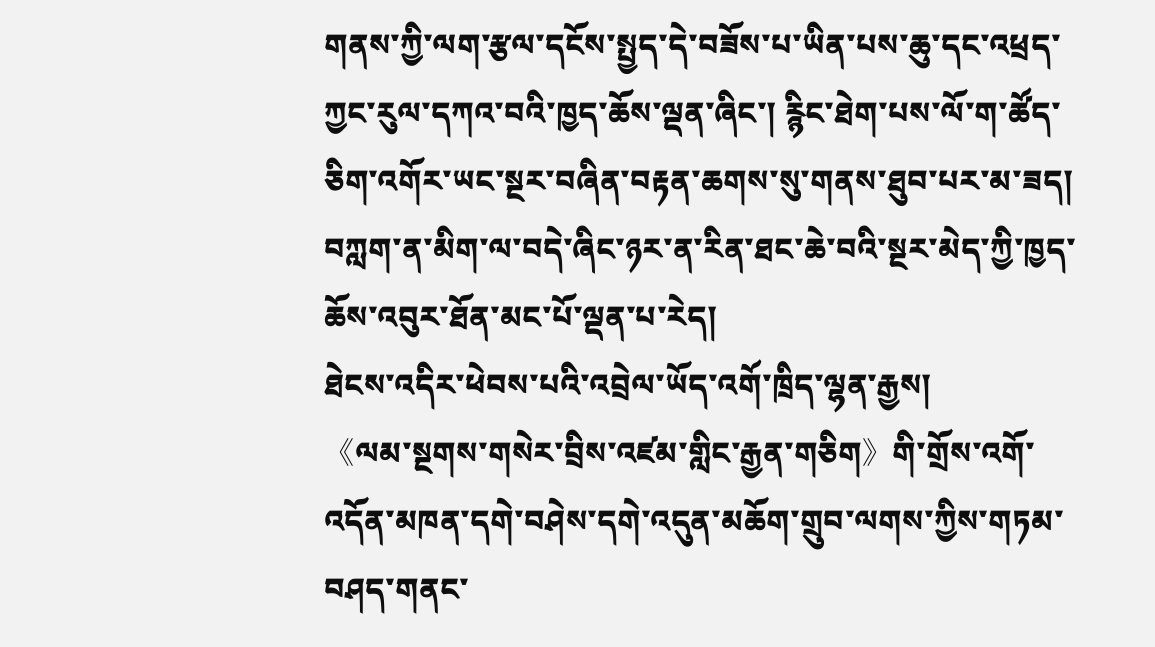གནས་ཀྱི་ལག་རྩལ་དངོས་སྤྱད་དེ་བཟོས་པ་ཡིན་པས་ཆུ་དང་འཕྲད་ཀྱང་རུལ་དཀའ་བའི་ཁྱད་ཆོས་ལྡན་ཞིང་། རྙིང་ཐེག་པས་ལོ་ག་ཚོད་ཅིག་འགོར་ཡང་སྔར་བཞིན་བརྟན་ཆགས་སུ་གནས་ཐུབ་པར་མ་ཟད། བཀླག་ན་མིག་ལ་བདེ་ཞིང་ཉར་ན་རིན་ཐང་ཆེ་བའི་སྔར་མེད་ཀྱི་ཁྱད་ཆོས་འབུར་ཐོན་མང་པོ་ལྡན་པ་རེད།
ཐེངས་འདིར་ཕེབས་པའི་འབྲེལ་ཡོད་འགོ་ཁྲིད་ལྷན་རྒྱས།
《ལམ་སྔགས་གསེར་བྲིས་འཛམ་གླིང་རྒྱན་གཅིག》གི་གྲོས་འགོ་འདོན་མཁན་དགེ་བཤེས་དགེ་འདུན་མཆོག་གྲུབ་ལགས་ཀྱིས་གཏམ་བཤད་གནང་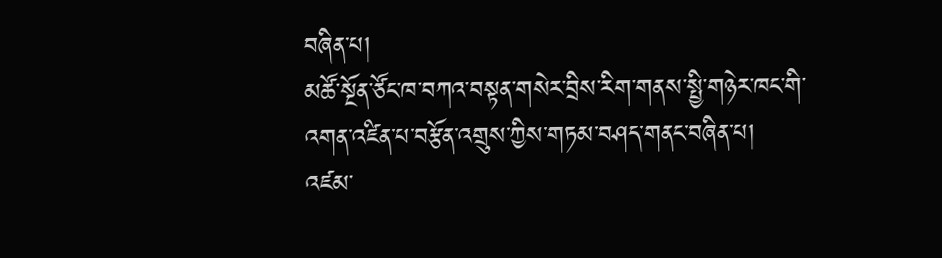བཞིན་པ།
མཚོ་སྔོན་ཙོང་ཁ་བཀའ་བསྟན་གསེར་བྲིས་རིག་གནས་སྤྱི་གཉེར་ཁང་གི་འགན་འཛིན་པ་བརྩོན་འགྲུས་ཀྱིས་གཏམ་བཤད་གནང་བཞིན་པ།
འཛམ་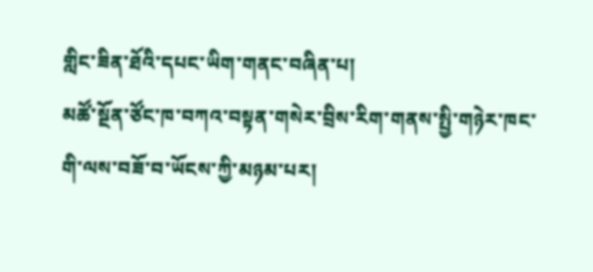གླིང་ཟིན་ཐོའི་དཔང་ཡིག་གནང་བཞིན་པ།
མཚོ་སྔོན་ཙོང་ཁ་བཀའ་བསྟན་གསེར་བྲིས་རིག་གནས་སྤྱི་གཉེར་ཁང་གི་ལས་བཟོ་བ་ཡོངས་ཀྱི་མཉམ་པར།